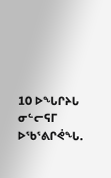10 ᐅᖓᒋᔨᒐ ᓂᓪᓕᕋᒥ ᐅᖃᕐᕕᒋᕚᖓ.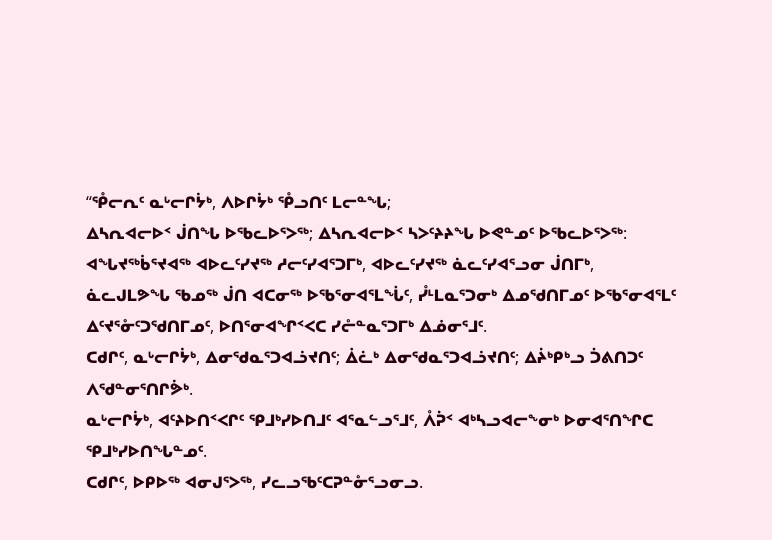“ᕾᓕᕆᑦ ᓇᒡᓕᒋᔮᒃ, ᐱᐅᒋᔮᒃ ᕾᓗᑎᑦ ᒪᓕᓐᖓ;
ᐃᓴᕆᐊᓕᐅᑉ ᒎᑎᖓ ᐅᖃᓚᐅᕐᐳᖅ; ᐃᓴᕆᐊᓕᐅᑉ ᓴᐳᑦᔨᔨᖓ ᐅᕙᓐᓄᑦ ᐅᖃᓚᐅᕐᐳᖅ: ᐊᖓᔪᖅᑳᕐᔪᐊᖅ ᐊᐅᓚᑦᓯᔪᖅ ᓱᓕᑦᓯᐊᕐᑐᒥᒃ, ᐊᐅᓚᑦᓯᔪᖅ ᓈᓚᑦᓯᐊᕐᓗᓂ ᒎᑎᒥᒃ,
ᓈᓚᒍᒪᕗᖓ ᖃᓄᖅ ᒎᑎ ᐊᑕᓂᖅ ᐅᖃᕐᓂᐊᕐᒪᖔᑦ, ᓮᒻᒪᓇᕐᑐᓂᒃ ᐃᓄᖁᑎᒥᓄᑦ ᐅᖃᕐᓂᐊᕐᒪᑦ ᐃᑦᔪᕐᓁᑦᑐᖁᑎᒥᓄᑦ, ᐅᑎᕐᓂᐊᖏᑉᐸᑕ ᓯᓔᓐᓇᕐᑐᒥᒃ ᐃᓅᓂᕐᒧᑦ.
ᑕᑯᒋᑦ, ᓇᒡᓕᒋᔮᒃ, ᐃᓂᖁᓇᕐᑐᐊᓘᔪᑎᑦ; ᐄᓛᒃ ᐃᓂᖁᓇᕐᑐᐊᓘᔪᑎᑦ; ᐃᔩᒃᑭᒃᓗ ᑑᕕᑎᑐᑦ ᐱᖁᓐᓂᕐᑎᒋᕘᒃ.
ᓇᒡᓕᒋᔮᒃ, ᐊᑦᔨᐅᑎᑉᐸᒋᑦ ᕿᒧᒃᓯᐅᑎᒧᑦ ᐊᕐᓇᓪᓗᕐᒧᑦ, ᐰᕉᑉ ᐊᒃᓴᓗᐊᓕᖕᓂᒃ ᐅᓂᐊᕐᑎᖏᑕ ᕿᒧᒃᓯᐅᑎᖓᓐᓄᑦ.
ᑕᑯᒋᑦ, ᐅᑭᐅᖅ ᐊᓂᒍᕐᐳᖅ, ᓯᓚᓗᖃᑦᑕᕈᓐᓁᕐᓗᓂᓗ.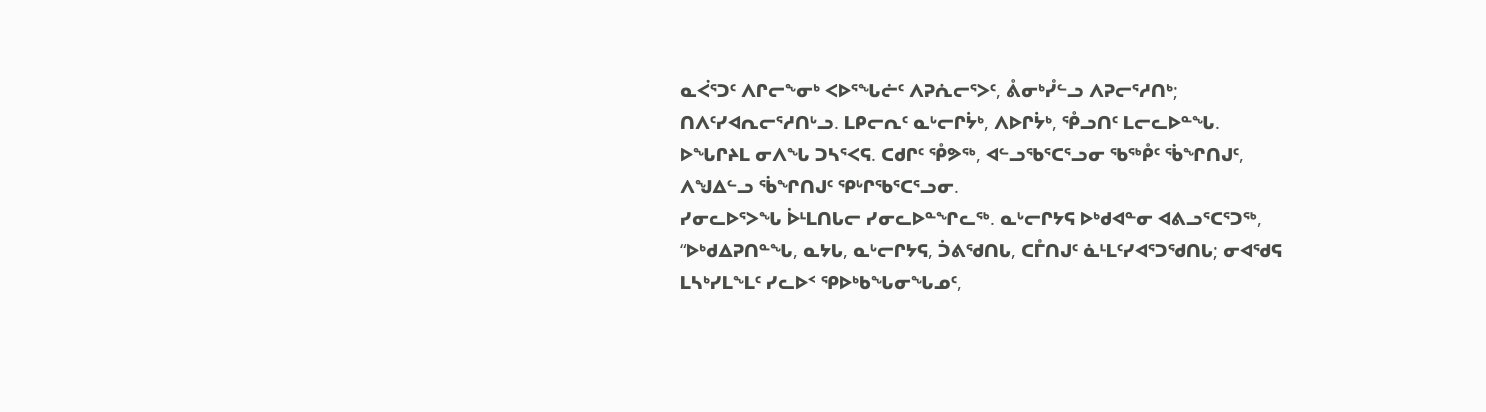ᓇᐹᕐᑐᑦ ᐱᒋᓕᖕᓂᒃ ᐸᐅᕐᖓᓖᑦ ᐱᕈᕇᓕᕐᐳᑦ, ᕔᓂᒃᓮᓪᓗ ᐱᕈᓕᕐᓱᑎᒃ; ᑎᐱᑦᓯᐊᕆᓕᕐᓱᑎᒡᓗ. ᒪᑭᓕᕆᑦ ᓇᒡᓕᒋᔮᒃ, ᐱᐅᒋᔮᒃ, ᕾᓗᑎᑦ ᒪᓕᓚᐅᓐᖓ.
ᐅᖓᒋᔨᒪ ᓂᐱᖓ ᑐᓴᕐᐸᕋ. ᑕᑯᒋᑦ ᕾᕗᖅ, ᐊᓪᓗᖃᕐᑕᕐᓗᓂ ᖃᖅᑬᑦ ᖄᖏᑎᒍᑦ, ᐱᖑᐃᓪᓗ ᖄᖏᑎᒍᑦ ᕿᒡᒋᖃᕐᑕᕐᓗᓂ.
ᓯᓂᓚᐅᕐᐳᖓ ᐆᒻᒪᑎᒐᓕ ᓯᓂᓚᐅᓐᖏᓚᖅ. ᓇᒡᓕᒋᔭᕋ ᐅᒃᑯᐊᓐᓂ ᐊᕕᓗᕐᑕᕐᑐᖅ, “ᐅᒃᑯᐃᕈᑎᓐᖓ, ᓇᔭᒐ, ᓇᒡᓕᒋᔭᕋ, ᑑᕕᖁᑎᒐ, ᑕᒤᑎᒍᑦ ᓈᒻᒪᑦᓯᐊᕐᑐᖁᑎᒐ; ᓂᐊᖁᕋ ᒪᓴᒃᓯᒪᖕᒪᑦ ᓯᓚᐅᑉ ᕿᐅᒃᑲᖓᓂᖓᓄᑦ,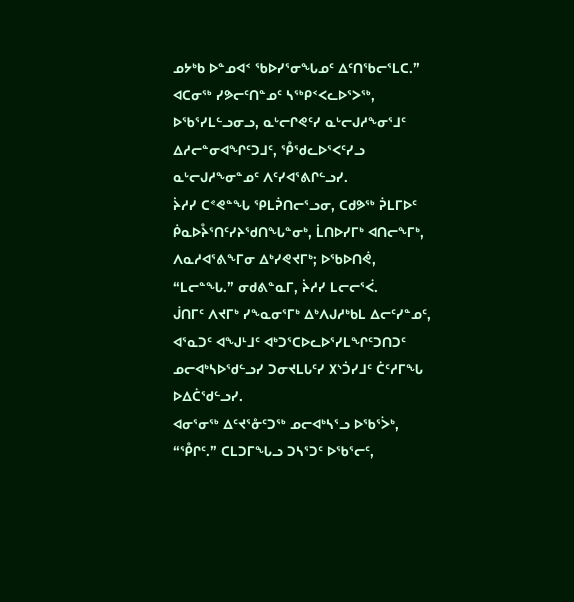ᓄᔭᒃᑲ ᐅᓐᓄᐊᑉ ᖃᐅᓯᕐᓂᖓᓄᑦ ᐃᑦᑎᖃᓕᕐᒪᑕ.”
ᐊᑕᓂᖅ ᓯᕗᓕᑦᑎᓐᓄᑦ ᓴᖅᑭᑉᐸᓚᐅᕐᐳᖅ, ᐅᖃᕐᓯᒪᓪᓗᓂᓗ, ᓇᒡᓕᒋᕙᑦᓯ ᓇᒡᓕᒍᓱᖕᓂᕐᒧᑦ ᐃᓱᓕᓐᓂᐊᖏᑦᑐᒧᑦ, ᕾᖁᓚᐅᕐᐸᑦᓯᓗ ᓇᒡᓕᒍᓱᖕᓂᓐᓄᑦ ᐱᑦᓯᐊᕐᕕᒋᓪᓗᓯ.
ᔩᓱᓯ ᑕᕝᕙᓐᖓ ᕿᒪᕉᑎᓕᕐᓗᓂ, ᑕᑯᕗᖅ ᕉᒪᒥᐅᑦ ᑮᓇᐅᔧᕐᑎᑦᓯᔨᖁᑎᖓᓐᓂᒃ, ᒫᑎᐅᓯᒥᒃ ᐊᑎᓕᖕᒥᒃ, ᐱᓇᓱᐊᕐᕕᖕᒥᓂ ᐃᒃᓯᕙᔪᒥᒃ; ᐅᖃᐅᑎᕚ, “ᒪᓕᓐᖓ.” ᓂᑯᕕᓐᓇᒥ, ᔩᓱᓯ ᒪᓕᓕᕐᐹ.
ᒎᑎᒥᑦ ᐱᔪᒥᒃ ᓯᖕᓇᓂᕐᒥᒃ ᐃᒃᐱᒍᓱᒃᑲᒪ ᐃᓕᑦᓯᓐᓄᑦ, ᐊᕐᓇᑐᑦ ᐊᖑᒻᒧᑦ ᐊᒃᑐᕐᑕᐅᓚᐅᕐᓯᒪᖏᑦᑐᑎᑐᑦ ᓄᓕᐊᒃᓴᐅᖁᓪᓗᓯ ᑐᓂᔪᒪᒐᑦᓯ ᙭ᔅᑑᓯᒧᑦ ᑖᑦᓱᒥᖓ ᐅᐃᑖᖁᓪᓗᓯ.
ᐊᓂᕐᓂᖅ ᐃᑦᔪᕐᓁᑦᑐᖅ ᓄᓕᐊᒃᓴᕐᓗ ᐅᖃᕐᐴᒃ, “ᕾᒋᑦ.” ᑕᒪᑐᒥᖓᓗ ᑐᓴᕐᑐᑦ ᐅᖃᕐᓕᑦ,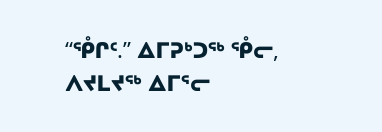“ᕾᒋᑦ.” ᐃᒥᕈᒃᑐᖅ ᕾᓕ, ᐱᔪᒪᔪᖅ ᐃᒥᕐᓕ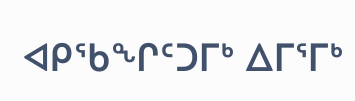ᐊᑭᖃᖏᑦᑐᒥᒃ ᐃᒥᕐᒥᒃ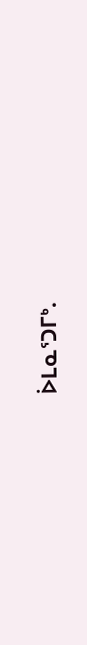ᐆᒪᓇᕐᑐᒥᒃ.